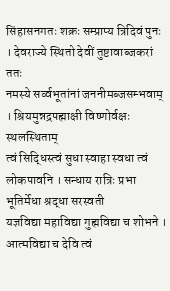सिंहासनगतः शक्रः सम्प्राप्य त्रिदिवं पुनः । देवराज्ये स्थितो देवीं तुष्टावाब्जकरां ततः
नमस्ये सर्व्वभूतांनां जननीमब्जसम्भवाम् । श्रियमुन्नद्रपह्माक्षी विष्णोर्वक्षः स्थलस्थिताम्
त्वं सिद्धिस्त्वं सुधा स्वाहा स्वधा त्वं लोकपावनि । सन्धाय रात्रिः प्रभा भूतिर्मेधा श्रद्धा सरस्वती
यज्ञविद्या महाविद्या गुह्मविद्या च शोभने । आत्मविद्या च देवि त्वं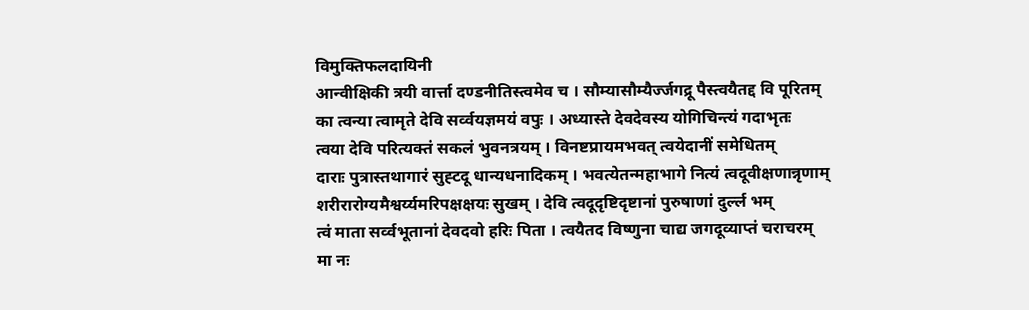विमुक्तिफलदायिनी
आन्वीक्षिकी त्रयी वार्त्ता दण्डनीतिस्त्वमेव च । सौम्यासौम्यैर्ज्जगद्रू पैस्त्वयैतद्द वि पूरितम्
का त्वन्या त्वामृते देवि सर्व्वयज्ञमयं वपुः । अध्यास्ते देवदेवस्य योगिचिन्त्यं गदाभृतः
त्वया देवि परित्यक्तं सकलं भुवनत्रयम् । विनष्टप्रायमभवत् त्वयेदानीं समेधितम्
दाराः पुत्रास्तथागारं सुह्टदू धान्यधनादिकम् । भवत्येतन्महाभागे नित्यं त्वदूवीक्षणान्नृणाम्
शरीरारोग्यमैश्वर्य्यमरिपक्षक्षयः सुखम् । देवि त्वदूदृष्टिदृष्टानां पुरुषाणां दुर्ल्ल भम्
त्वं माता सर्व्वभूतानां देवदवो हरिः पिता । त्वयैतद विष्णुना चाद्य जगदूव्याप्तं चराचरम्
मा नः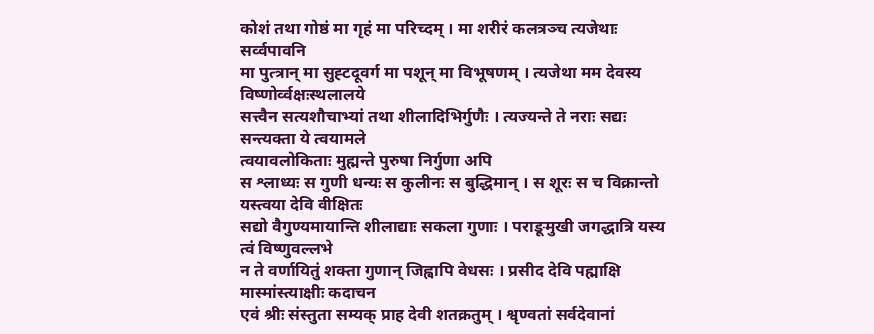कोशं तथा गोष्ठं मा गृहं मा परिच्दम् । मा शरीरं कलत्रञ्च त्यजेथाः सर्व्वपावनि
मा पुत्त्रान् मा सुह्टदूवर्ग मा पशून् मा विभूषणम् । त्यजेथा मम देवस्य विष्णोर्व्वक्षःस्थलालये
सत्त्वैन सत्यशौचाभ्यां तथा शीलादिभिर्गुणैः । त्यज्यन्ते ते नराः सद्यः सन्त्यक्ता ये त्वयामले
त्वयावलोकिताः मुह्मन्ते पुरुषा निर्गुणा अपि
स श्लाध्यः स गुणी धन्यः स कुलीनः स बुद्धिमान् । स शूरः स च विक्रान्तो यस्त्वया देवि वीक्षितः
सद्यो वैगुण्यमायान्ति शीलाद्याः सकला गुणाः । पराङूमुखी जगद्धात्रि यस्य त्वं विष्णुवल्लभे
न ते वर्णायितुं शक्ता गुणान् जिह्वापि वेधसः । प्रसीद देवि पह्माक्षि मास्मांस्त्याक्षीः कदाचन
एवं श्रीः संस्तुता सम्यक् प्राह देवी शतक्रतुम् । श्वृण्वतां सर्वदेवानां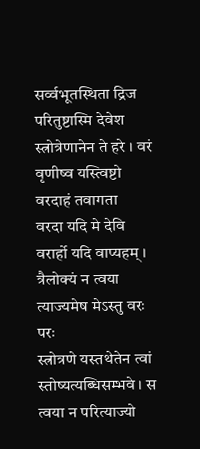सर्व्वभूतस्थिता द्रिज
परितुष्टास्मि देवेश स्त्रोत्रेणानेन ते हरे । वरं वृणीष्व यस्त्विष्टो वरदाहं तवागता
वरदा यदि मे देवि वरार्हो यदि वाप्यहम् । त्रैलोक्यं न त्वया त्याज्यमेष मेऽस्तु वरः परः
स्त्रोत्रणे यस्तथेतेन त्वां स्तोष्यत्यब्धिसम्भवे । स त्वया न परित्याज्यो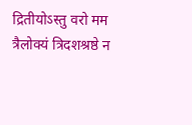द्रितीयोऽस्तु वरो मम
त्रैलोक्यं त्रिदशश्रष्ठे न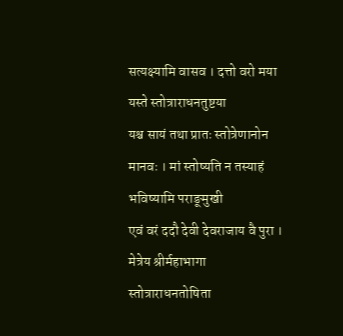सत्यक्ष्यामि वासव । दत्तो वरो मया यस्ते स्तोत्राराधनतुष्टया
यश्च सायं तथा प्रातः स्तोत्रेणानोन मानवः । मां स्तोष्यति न तस्याहं भविष्यामि पराङूमुखी
एवं वरं ददौ देवी देवराजाय वै पुरा । मेत्रेय श्रीर्महाभागा स्तोत्राराधनतोषिता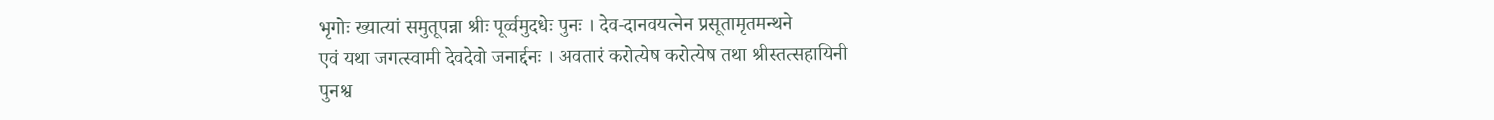भृगोः ख्यात्यां समुतूपन्ना श्रीः पूर्व्वमुदधेः पुनः । देव-दानवयत्नेन प्रसूतामृतमन्थने
एवं यथा जगत्स्वामी देवदेवो जनार्द्दनः । अवतारं करोत्येष करोत्येष तथा श्रीस्तत्सहायिनी
पुनश्व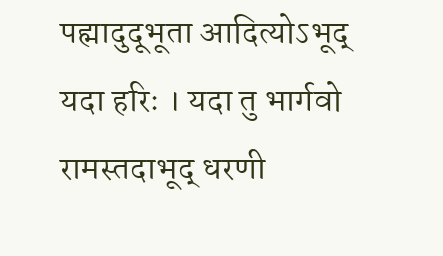पह्मादुदूभूता आदित्योऽभूद् यदा हरिः । यदा तु भार्गवो रामस्तदाभूद् धरणी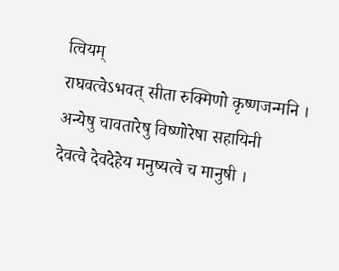त्वियम्
राघवत्वेऽभवत् सीता रुक्मिणो कृष्णजन्मनि । अन्येषु चावतारेषु विष्णोरेषा सहायिनी
देवत्वे देवदेहेय मनुष्यत्वे च मानुषी ।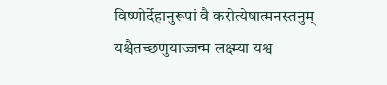विष्णोर्देहानुरूपां वै करोत्येषात्मनस्तनुम्
यश्चैतच्छणुयाज्जन्म लक्ष्म्या यश्व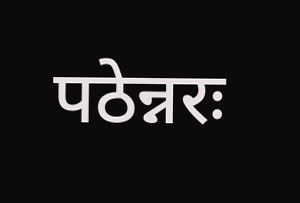पठेन्नरः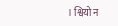। श्वियो न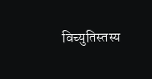विच्युतिस्तस्य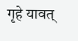गृहे यावत्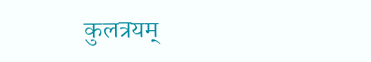कुलत्रयम्